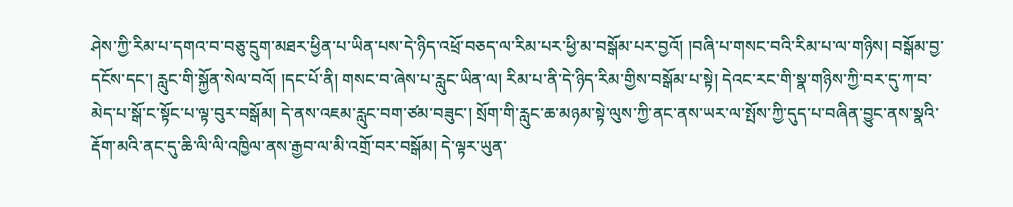ཤེས་ཀྱི་རིམ་པ་དགའ་བ་བཅུ་དྲུག་མཐར་ཕྱིན་པ་ཡིན་པས་དེ་ཉིད་འཕྲོ་བཅད་ལ་རིམ་པར་ཕྱི་མ་བསྒོམ་པར་བྱའོ། །བཞི་པ་གསང་བའི་རིམ་པ་ལ་གཉིས། བསྒོམ་བྱ་དངོས་དང་། རླུང་གི་སྐྱོན་སེལ་བའོ། །དང་པོ་ནི། གསང་བ་ཞེས་པ་རླུང་ཡིན་ལ། རིམ་པ་ནི་དེ་ཉིད་རིམ་གྱིས་བསྒོམ་པ་སྟེ། དེའང་རང་གི་སྣ་གཉིས་ཀྱི་བར་དུ་ཀ་བ་མེད་པ་སྒོ་ང་སྟོང་པ་ལྟ་བུར་བསྒོམ། དེ་ནས་འཇམ་རླུང་བག་ཙམ་བཟུང་། སྲོག་གི་རླུང་ཆ་མཉམ་སྟེ་ལུས་ཀྱི་ནང་ནས་ཡར་ལ་སྤོས་ཀྱི་དུད་པ་བཞིན་བྱུང་ནས་སྣའི་རྡོག་མའི་ནང་དུ་ཆི་ལི་ལི་འཁྱིལ་ནས་རྒྱབ་ལ་མི་འགྲོ་བར་བསྒོམ། དེ་ལྟར་ཡུན་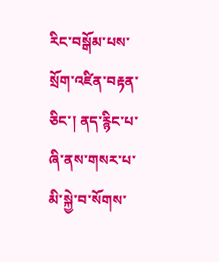རིང་བསྒོམ་པས་སྲོག་འཛིན་བརྟན་ཅིང་། ནད་རྙིང་པ་ཞི་ནས་གསར་པ་མི་སྐྱེ་བ་སོགས་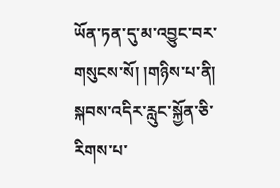ཡོན་ཏན་དུ་མ་འབྱུང་བར་གསུངས་སོ། །གཉིས་པ་ནི། སྐབས་འདིར་རླུང་སྐྱོན་ཅི་རིགས་པ་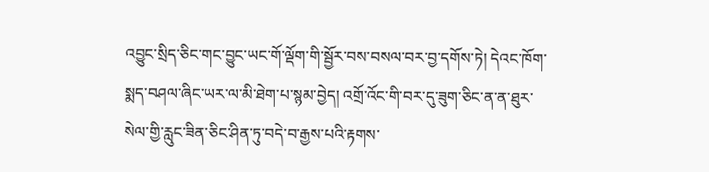འབྱུང་སྲིད་ཅིང་གང་བྱུང་ཡང་གོ་ལྡོག་གི་སྦྱོར་བས་བསལ་བར་བྱ་དགོས་ཏེ། དེའང་ཁོག་སྨད་བཤལ་ཞིང་ཡར་ལ་མི་ཐེག་པ་སྙམ་བྱེད། འགྲོ་འོང་གི་བར་དུ་ཟུག་ཅིང་ན་ན་ཐུར་སེལ་གྱི་རླུང་ཟིན་ཅིང་ཤིན་ཏུ་བདེ་བ་རྒྱས་པའི་རྟགས་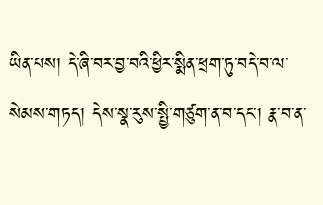ཡིན་པས། དེ་ཞི་བར་བྱ་བའི་ཕྱིར་སྨིན་ཕྲག་ཏུ་བདེ་བ་ལ་སེམས་གཏད། དེས་སྣ་རུས་སྤྱི་གཙུག་ན་བ་དང་། རྣ་བ་ན་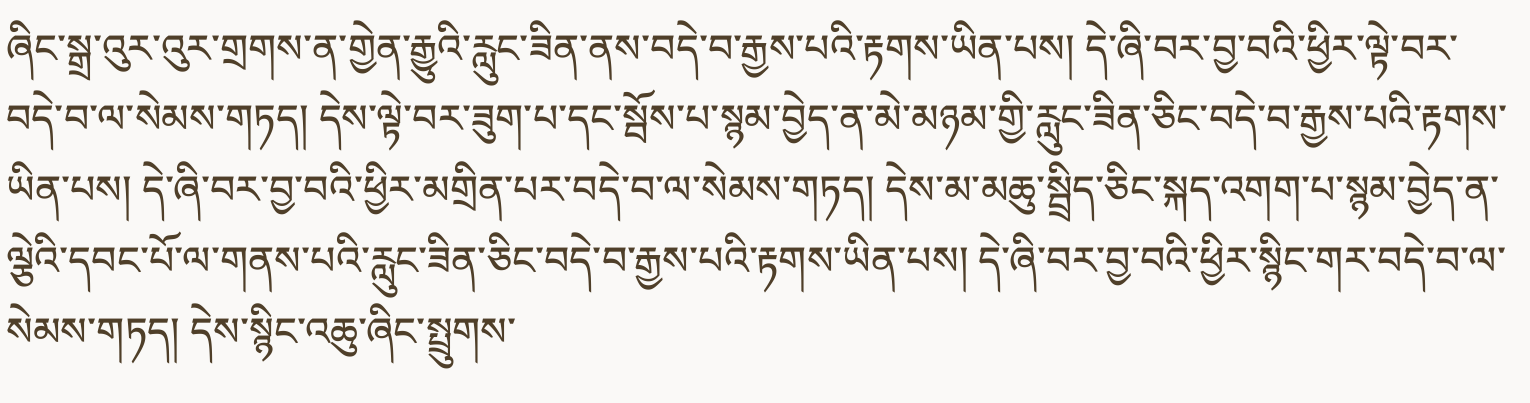ཞིང་སྒྲ་འུར་འུར་གྲགས་ན་གྱེན་རྒྱུའི་རླུང་ཟིན་ནས་བདེ་བ་རྒྱས་པའི་རྟགས་ཡིན་པས། དེ་ཞི་བར་བྱ་བའི་ཕྱིར་ལྟེ་བར་བདེ་བ་ལ་སེམས་གཏད། དེས་ལྟེ་བར་ཟུག་པ་དང་སྦོས་པ་སྙམ་བྱེད་ན་མེ་མཉམ་གྱི་རླུང་ཟིན་ཅིང་བདེ་བ་རྒྱས་པའི་རྟགས་ཡིན་པས། དེ་ཞི་བར་བྱ་བའི་ཕྱིར་མགྲིན་པར་བདེ་བ་ལ་སེམས་གཏད། དེས་མ་མཆུ་སྦྲིད་ཅིང་སྐད་འགག་པ་སྙམ་བྱེད་ན་ལྕེའི་དབང་པོ་ལ་གནས་པའི་རླུང་ཟིན་ཅིང་བདེ་བ་རྒྱས་པའི་རྟགས་ཡིན་པས། དེ་ཞི་བར་བྱ་བའི་ཕྱིར་སྙིང་གར་བདེ་བ་ལ་སེམས་གཏད། དེས་སྙིང་འཆུ་ཞིང་སྤྲུགས་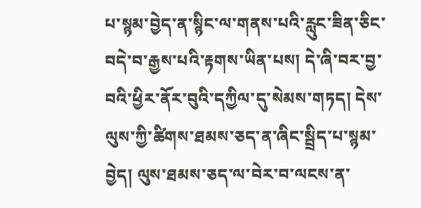པ་སྙམ་བྱེད་ན་སྙིང་ལ་གནས་པའི་རླུང་ཟིན་ཅིང་བདེ་བ་རྒྱས་པའི་རྟགས་ཡིན་པས། དེ་ཞི་བར་བྱ་བའི་ཕྱིར་ནོར་བུའི་དཀྱིལ་དུ་སེམས་གཏད། དེས་ལུས་ཀྱི་ཚིགས་ཐམས་ཅད་ན་ཞིང་སྦྲིད་པ་སྙམ་བྱེད། ལུས་ཐམས་ཅད་ལ་བེར་བ་ལངས་ན་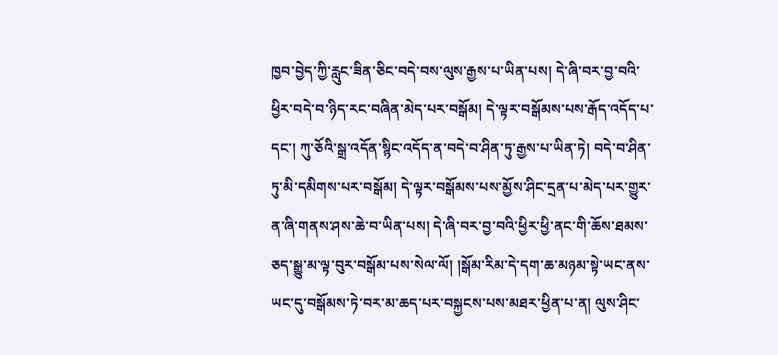ཁྱབ་བྱེད་ཀྱི་རླུང་ཟིན་ཅིང་བདེ་བས་ལུས་རྒྱས་པ་ཡིན་པས། དེ་ཞི་བར་བྱ་བའི་ཕྱིར་བདེ་བ་ཉིད་རང་བཞིན་མེད་པར་བསྒོམ། དེ་ལྟར་བསྒོམས་པས་རྒོད་འདོད་པ་དང་། ཀུ་ཅོའི་སྒྲ་འདོན་སྙིང་འདོད་ན་བདེ་བ་ཤིན་ཏུ་རྒྱས་པ་ཡིན་ཏེ། བདེ་བ་ཤིན་ཏུ་མི་དམིགས་པར་བསྒོམ། དེ་ལྟར་བསྒོམས་པས་མྱོས་ཤིང་དྲན་པ་མེད་པར་གྱུར་ན་ཞི་གནས་ཤས་ཆེ་བ་ཡིན་པས། དེ་ཞི་བར་བྱ་བའི་ཕྱིར་ཕྱི་ནང་གི་ཆོས་ཐམས་ཅད་སྒྱུ་མ་ལྟ་བུར་བསྒོམ་པས་སེལ་ལོ། །སྒོམ་རིམ་དེ་དག་ཆ་མཉམ་སྟེ་ཡང་ནས་ཡང་དུ་བསྒོམས་ཏེ་བར་མ་ཆད་པར་བསྐྱངས་པས་མཐར་ཕྱིན་པ་ན། ལུས་ཤིང་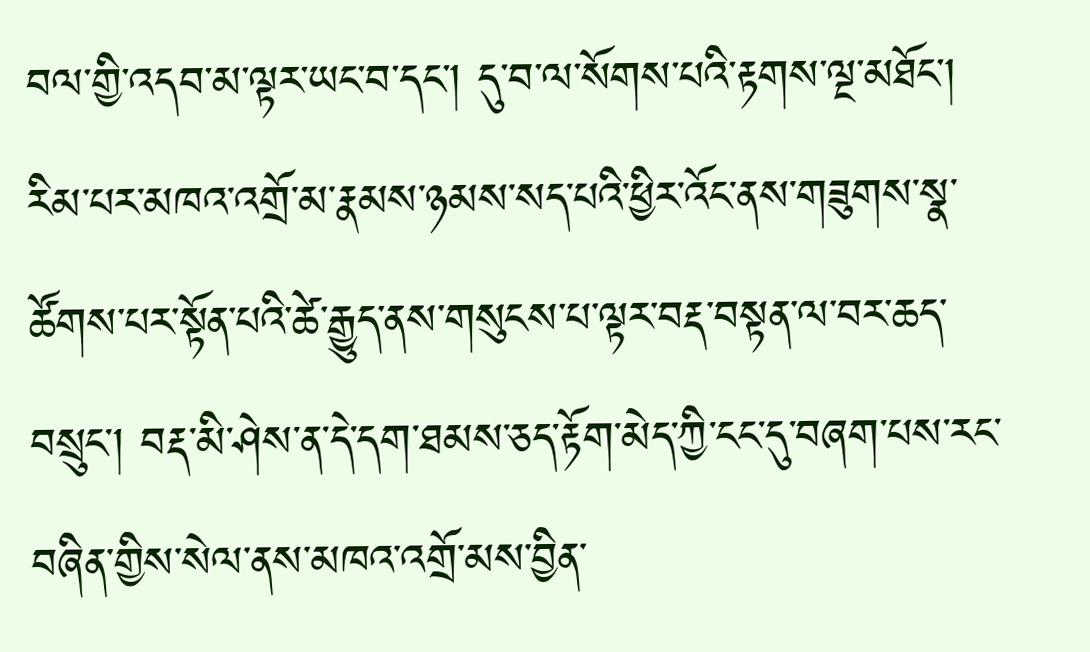བལ་གྱི་འདབ་མ་ལྟར་ཡང་བ་དང་། དུ་བ་ལ་སོགས་པའི་རྟགས་ལྔ་མཐོང་། རིམ་པར་མཁའ་འགྲོ་མ་རྣམས་ཉམས་སད་པའི་ཕྱིར་འོང་ནས་གཟུགས་སྣ་ཚོགས་པར་སྟོན་པའི་ཚེ་རྒྱུད་ནས་གསུངས་པ་ལྟར་བརྡ་བསྟན་ལ་བར་ཆད་བསྲུང་། བརྡ་མི་ཤེས་ན་དེ་དག་ཐམས་ཅད་རྟོག་མེད་ཀྱི་ངང་དུ་བཞག་པས་རང་བཞིན་གྱིས་སེལ་ནས་མཁའ་འགྲོ་མས་བྱིན་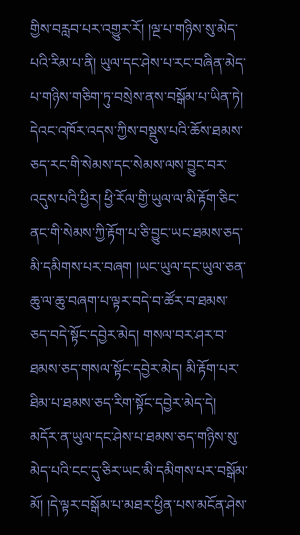གྱིས་བརླབ་པར་འགྱུར་རོ། །ལྔ་པ་གཉིས་སུ་མེད་པའི་རིམ་པ་ནི། ཡུལ་དང་ཤེས་པ་རང་བཞིན་མེད་པ་གཉིས་གཅིག་ཏུ་བསྲེས་ནས་བསྒོམ་པ་ཡིན་ཏེ། དེའང་འཁོར་འདས་ཀྱིས་བསྡུས་པའི་ཆོས་ཐམས་ཅད་རང་གི་སེམས་དང་སེམས་ལས་བྱུང་བར་འདུས་པའི་ཕྱིར། ཕྱི་རོལ་གྱི་ཡུལ་ལ་མི་རྟོག་ཅིང་ནང་གི་སེམས་ཀྱི་རྟོག་པ་ཅི་བྱུང་ཡང་ཐམས་ཅད་མི་དམིགས་པར་བཞག །ཡང་ཡུལ་དང་ཡུལ་ཅན་ཆུ་ལ་ཆུ་བཞག་པ་ལྟར་བདེ་བ་ཚོར་བ་ཐམས་ཅད་བདེ་སྟོང་དབྱེར་མེད། གསལ་བར་ཤར་བ་ཐམས་ཅད་གསལ་སྟོང་དབྱེར་མེད། མི་རྟོག་པར་ཐིམ་པ་ཐམས་ཅད་རིག་སྟོང་དབྱེར་མེད་དེ། མདོར་ན་ཡུལ་དང་ཤེས་པ་ཐམས་ཅད་གཉིས་སུ་མེད་པའི་ངང་དུ་ཅིར་ཡང་མི་དམིགས་པར་བསྒོམ་མོ། །དེ་ལྟར་བསྒོམ་པ་མཐར་ཕྱིན་པས་མངོན་ཤེས་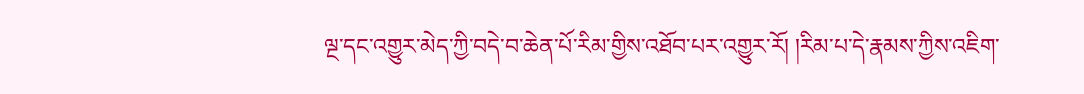ལྔ་དང་འགྱུར་མེད་ཀྱི་བདེ་བ་ཆེན་པོ་རིམ་གྱིས་འཐོབ་པར་འགྱུར་རོ། །རིམ་པ་དེ་རྣམས་ཀྱིས་འཇིག་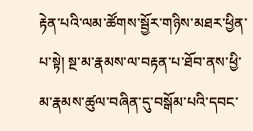རྟེན་པའི་ལམ་ཚོགས་སྦྱོར་གཉིས་མཐར་ཕྱིན་པ་སྟེ། སྔ་མ་རྣམས་ལ་བརྟན་པ་ཐོབ་ནས་ཕྱི་མ་རྣམས་ཚུལ་བཞིན་དུ་བསྒོམ་པའི་དབང་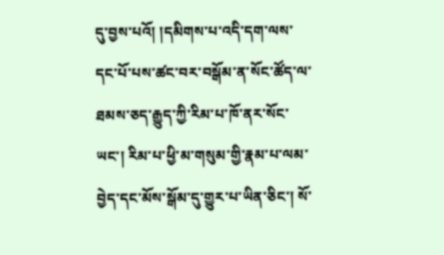དུ་བྱས་པའོ། །དམིགས་པ་འདི་དག་ལས་དང་པོ་པས་ཚང་བར་བསྒོམ་ན་སོང་ཚོད་ལ་ཐམས་ཅད་རྒྱུད་ཀྱི་རིམ་པ་ཁོ་ནར་སོང་ཡང་། རིམ་པ་ཕྱི་མ་གསུམ་གྱི་རྣམ་པ་ལམ་བྱེད་དང་མོས་སྒོམ་དུ་གྱུར་པ་ཡིན་ཅིང་། སོ་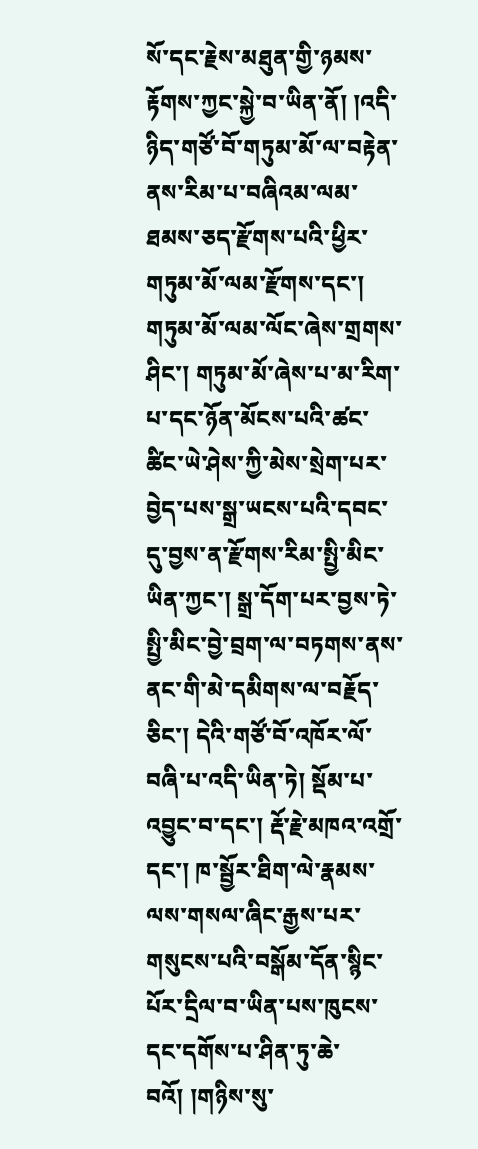སོ་དང་རྗེས་མཐུན་གྱི་ཉམས་རྟོགས་ཀྱང་སྐྱེ་བ་ཡིན་ནོ། །འདི་ཉིད་གཙོ་བོ་གཏུམ་མོ་ལ་བརྟེན་ནས་རིམ་པ་བཞིའམ་ལམ་ཐམས་ཅད་རྫོགས་པའི་ཕྱིར་གཏུམ་མོ་ལམ་རྫོགས་དང་། གཏུམ་མོ་ལམ་ལོང་ཞེས་གྲགས་ཤིང་། གཏུམ་མོ་ཞེས་པ་མ་རིག་པ་དང་ཉོན་མོངས་པའི་ཚང་ཚིང་ཡེ་ཤེས་ཀྱི་མེས་སྲེག་པར་བྱེད་པས་སྒྲ་ཡངས་པའི་དབང་དུ་བྱས་ན་རྫོགས་རིམ་སྤྱི་མིང་ཡིན་ཀྱང་། སྒྲ་དོག་པར་བྱས་ཏེ་སྤྱི་མིང་བྱེ་བྲག་ལ་བཏགས་ནས་ནང་གི་མེ་དམིགས་ལ་བརྗོད་ཅིང་། དེའི་གཙོ་བོ་འཁོར་ལོ་བཞི་པ་འདི་ཡིན་ཏེ། སྡོམ་པ་འབྱུང་བ་དང་། རྡོ་རྗེ་མཁའ་འགྲོ་དང་། ཁ་སྦྱོར་ཐིག་ལེ་རྣམས་ལས་གསལ་ཞིང་རྒྱས་པར་གསུངས་པའི་བསྒོམ་དོན་སྙིང་པོར་དྲིལ་བ་ཡིན་པས་ཁུངས་དང་དགོས་པ་ཤིན་ཏུ་ཆེ་བའོ། །གཉིས་སུ་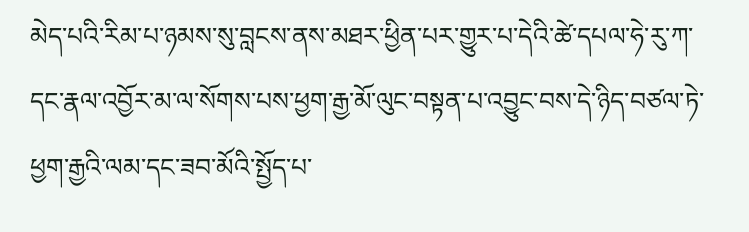མེད་པའི་རིམ་པ་ཉམས་སུ་བླངས་ནས་མཐར་ཕྱིན་པར་གྱུར་པ་དེའི་ཚེ་དཔལ་ཧེ་རུ་ཀ་དང་རྣལ་འབྱོར་མ་ལ་སོགས་པས་ཕྱག་རྒྱ་མོ་ལུང་བསྟན་པ་འབྱུང་བས་དེ་ཉིད་བཙལ་ཏེ་ཕྱག་རྒྱའི་ལམ་དང་ཟབ་མོའི་སྤྱོད་པ་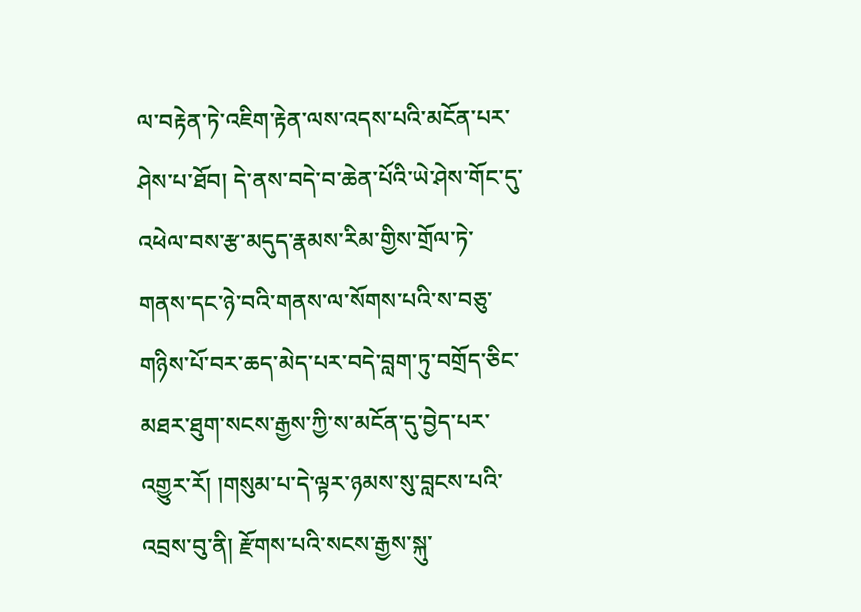ལ་བརྟེན་ཏེ་འཇིག་རྟེན་ལས་འདས་པའི་མངོན་པར་ཤེས་པ་ཐོབ། དེ་ནས་བདེ་བ་ཆེན་པོའི་ཡེ་ཤེས་གོང་དུ་འཕེལ་བས་རྩ་མདུད་རྣམས་རིམ་གྱིས་གྲོལ་ཏེ་གནས་དང་ཉེ་བའི་གནས་ལ་སོགས་པའི་ས་བཅུ་གཉིས་པོ་བར་ཆད་མེད་པར་བདེ་བླག་ཏུ་བགྲོད་ཅིང་མཐར་ཐུག་སངས་རྒྱས་ཀྱི་ས་མངོན་དུ་བྱེད་པར་འགྱུར་རོ། །གསུམ་པ་དེ་ལྟར་ཉམས་སུ་བླངས་པའི་འབྲས་བུ་ནི། རྫོགས་པའི་སངས་རྒྱས་སྐུ་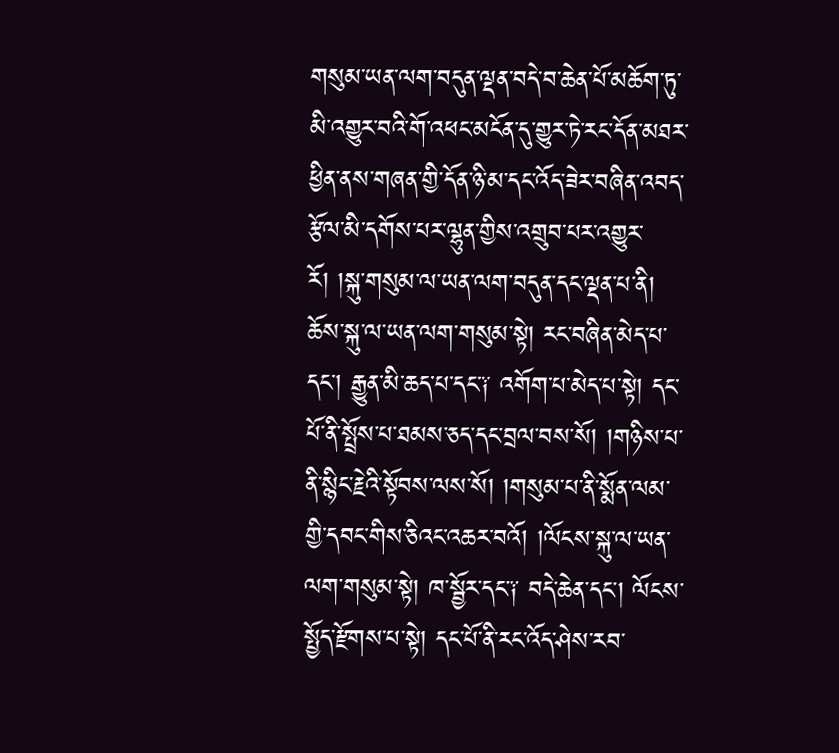གསུམ་ཡན་ལག་བདུན་ལྡན་བདེ་བ་ཆེན་པོ་མཆོག་ཏུ་མི་འགྱུར་བའི་གོ་འཕང་མངོན་དུ་གྱུར་ཏེ་རང་དོན་མཐར་ཕྱིན་ནས་གཞན་གྱི་དོན་ཉི་མ་དང་འོད་ཟེར་བཞིན་འབད་རྩོལ་མི་དགོས་པར་ལྷུན་གྱིས་འགྲུབ་པར་འགྱུར་རོ། །སྐུ་གསུམ་ལ་ཡན་ལག་བདུན་དང་ལྡན་པ་ནི། ཆོས་སྐུ་ལ་ཡན་ལག་གསུམ་སྟེ། རང་བཞིན་མེད་པ་དང་། རྒྱུན་མི་ཆད་པ་དང་༑ འགོག་པ་མེད་པ་སྟེ། དང་པོ་ནི་སྤྲོས་པ་ཐམས་ཅད་དང་བྲལ་བས་སོ། །གཉིས་པ་ནི་སྙིང་རྗེའི་སྟོབས་ལས་སོ། །གསུམ་པ་ནི་སྨོན་ལམ་གྱི་དབང་གིས་ཅིའང་འཆར་བའོ། །ལོངས་སྐུ་ལ་ཡན་ལག་གསུམ་སྟེ། ཁ་སྦྱོར་དང་༑ བདེ་ཆེན་དང་། ལོངས་སྤྱོད་རྫོགས་པ་སྟེ། དང་པོ་ནི་རང་འོད་ཤེས་རབ་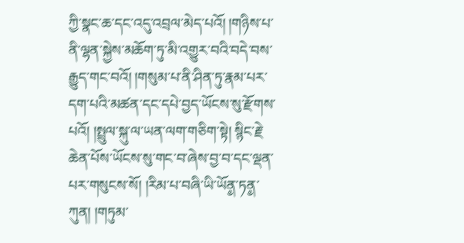ཀྱི་སྣང་ཆ་དང་འདུ་འབྲལ་མེད་པའོ། །གཉིས་པ་ནི་ལྷན་སྐྱེས་མཆོག་ཏུ་མི་འགྱུར་བའི་བདེ་བས་རྒྱུད་གང་བའོ། །གསུམ་པ་ནི་ཤིན་ཏུ་རྣམ་པར་དག་པའི་མཚན་དང་དཔེ་བྱད་ཡོངས་སུ་རྫོགས་པའོ། །སྤྲུལ་སྐུ་ལ་ཡན་ལག་གཅིག་སྟེ། སྙིང་རྗེ་ཆེན་པོས་ཡོངས་སུ་གང་བ་ཞེས་བྱ་བ་དང་ལྡན་པར་གསུངས་སོ། །རིམ་པ་བཞི་ཡི་ཡོན༵་ཏན༵་ཀུན། །གཏུམ་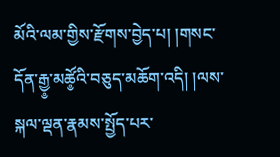མོའི་ལམ་གྱིས་རྫོགས་བྱེད་པ། །གསང་དོན་རྒྱ༵་མཚོ༵འི་བཅུད་མཆོག་འདི། །ལས་སྐལ་ལྡན་རྣམས་སྤྱོད་པར་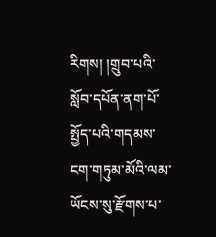རིགས། །གྲུབ་པའི་སློབ་དཔོན་ནག་པོ་སྤྱོད་པའི་གདམས་ངག་གཏུམ་མོའི་ལམ་ཡོངས་སུ་རྫོགས་པ་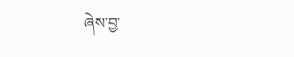ཞེས་བྱ་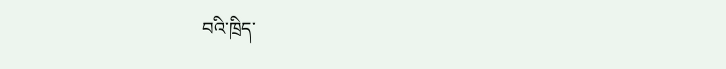བའི་ཁྲིད་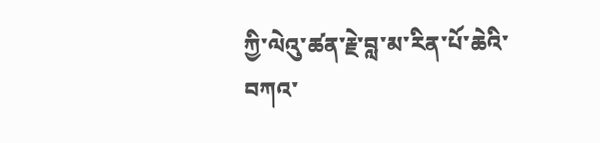ཀྱི་ལེའུ་ཚན་རྗེ་བླ་མ་རིན་པོ་ཆེའི་བཀའ་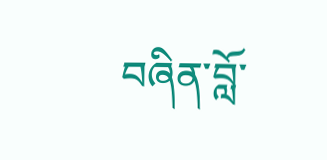བཞིན་བློ་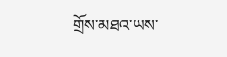གྲོས་མཐའ་ཡས་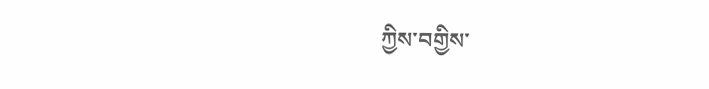ཀྱིས་བགྱིས་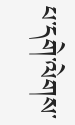པ་དགེ་ལེགས་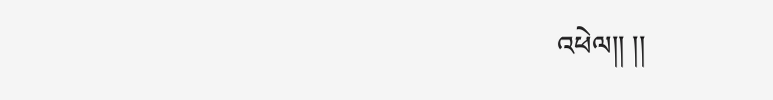འཕེལ།། །།